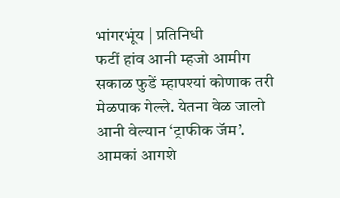भांगरभूंय | प्रतिनिधी
फटीं हांव आनी म्हजो आमीग सकाळ फुडें म्हापश्यां कोणाक तरी मेळपाक गेल्ले. येतना वेळ जालो आनी वेल्यान ‘ट्राफीक जॅम’. आमकां आगशे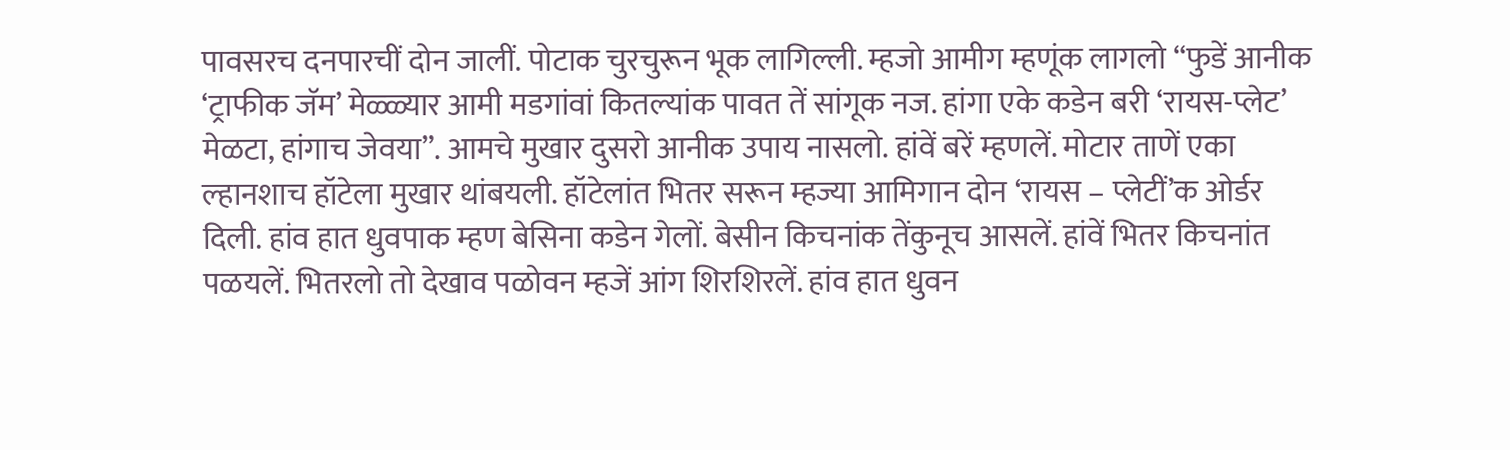पावसरच दनपारचीं दोन जालीं. पोटाक चुरचुरून भूक लागिल्ली. म्हजो आमीग म्हणूंक लागलो “फुडें आनीक ‘ट्राफीक जॅम’ मेळ्ळ्यार आमी मडगांवां कितल्यांक पावत तें सांगूक नज. हांगा एके कडेन बरी ‘रायस-प्लेट’ मेळटा, हांगाच जेवया”. आमचे मुखार दुसरो आनीक उपाय नासलो. हांवें बरें म्हणलें. मोटार ताणें एका ल्हानशाच हॉटेला मुखार थांबयली. हॉटेलांत भितर सरून म्हज्या आमिगान दोन ‘रायस – प्लेटीं’क ओर्डर दिली. हांव हात धुवपाक म्हण बेसिना कडेन गेलों. बेसीन किचनांक तेंकुनूच आसलें. हांवें भितर किचनांत पळयलें. भितरलो तो देखाव पळोवन म्हजें आंग शिरशिरलें. हांव हात धुवन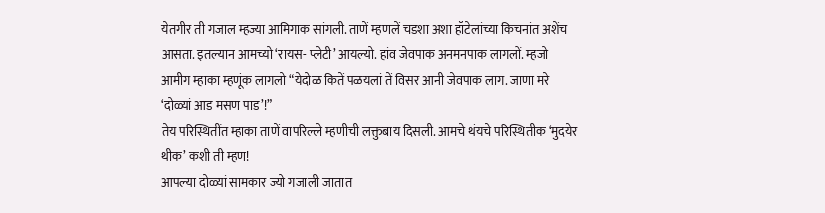येतगीर ती गजाल म्हज्या आमिगाक सांगली. ताणें म्हणलें चडशा अशा हॉटेलांच्या किचनांत अशेंच आसता. इतल्यान आमच्यो ‘रायस- प्लेटी’ आयल्यो. हांव जेवपाक अनमनपाक लागलों. म्हजो आमीग म्हाका म्हणूंक लागलो “येदोळ कितें पळयलां तें विसर आनी जेवपाक लाग. जाणा मरे ‘दोळ्यां आड मसण पाड’!”
तेय परिस्थितींत म्हाका ताणें वापरिल्ले म्हणीची लक्तुबाय दिसली. आमचे थंयचे परिस्थितीक ‘मुदयेर थीक’ कशी ती म्हण!
आपल्या दोळ्यां सामकार ज्यो गजाली जातात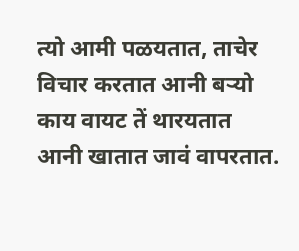त्यो आमी पळयतात, ताचेर विचार करतात आनी बऱ्यो काय वायट तें थारयतात आनी खातात जावं वापरतात.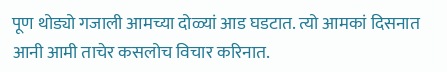पूण थोड्यो गजाली आमच्या दोळ्यां आड घडटात. त्यो आमकां दिसनात आनी आमी ताचेर कसलोच विचार करिनात.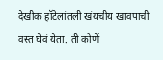देखीक हॉटेलांतली खंयचीय खावपाची वस्त घेवं येता. ती कोणें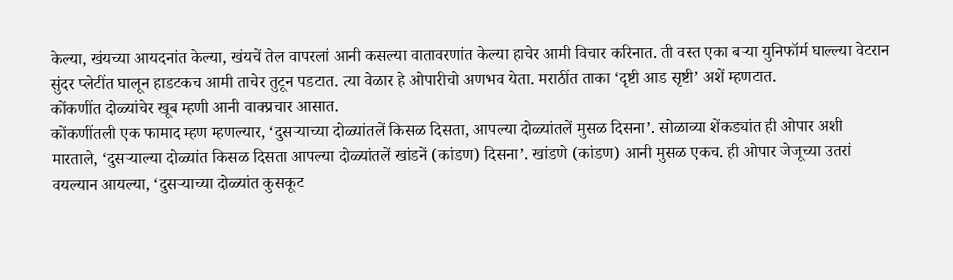केल्या, खंयच्या आयदनांत केल्या, खंयचें तेल वापरलां आनी कसल्या वातावरणांत केल्या हाचेर आमी विचार करिनात. ती वस्त एका बऱ्या युनिफॉर्म घाल्ल्या वेटरान सुंदर प्लेटींत घालून हाडटकच आमी ताचेर तुटून पडटात. त्या वेळार हे ओपारीचो अणभव येता. मराठींत ताका ‘दृष्टी आड सृष्टी’ अशें म्हणटात.
कोंकणींत दोळ्यांचेर खूब म्हणी आनी वाक्प्रचार आसात.
कोंकणींतली एक फामाद म्हण म्हणल्यार, ‘दुसऱ्याच्या दोळ्यांतलें किसळ दिसता, आपल्या दोळ्यांतलें मुसळ दिसना’. सोळाव्या शेंकड्यांत ही ओपार अशी मारताले, ‘दुसऱ्याल्या दोळ्यांत किसळ दिसता आपल्या दोळ्यांतलें खांडनें (कांडण) दिसना’. खांडणे (कांडण) आनी मुसळ एकच. ही ओपार जेजूच्या उतरां वयल्यान आयल्या, ‘दुसऱ्याच्या दोळ्यांत कुसकूट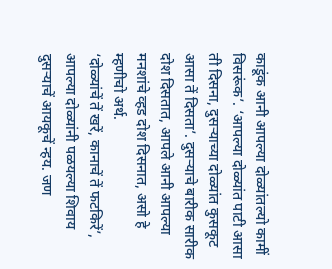काडूंक आनी आपल्या दोळ्यांतल्यो कामीं विसरूंक’. ‘आपल्या दोळ्यांत पाटी आसा ती दिसना, दुसऱ्याच्या दोळ्यांत कुसकूट आसा तें दिसता’. दुसऱ्याचे बारीक सारीक दोश दिसतात, आपले आनी आपल्या मनशांचे व्हड दोश दिसनात, असो हे म्हणीचो अर्थ.
‘दोळ्यांचें तें खरें, कानाचें तें फटकिरें’, आपल्या दोळ्यांनी पळयल्या शिवाय दुसऱ्याचें आयकूचें न्हय. जण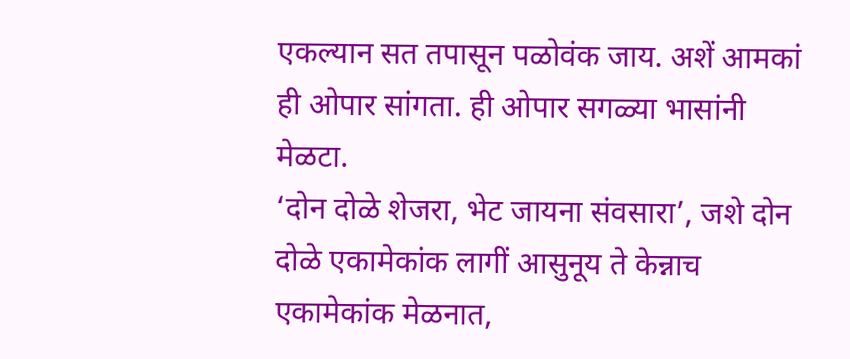एकल्यान सत तपासून पळोवंक जाय. अशें आमकां ही ओपार सांगता. ही ओपार सगळ्या भासांनी मेळटा.
‘दोन दोळे शेजरा, भेट जायना संवसारा’, जशे दोन दोळे एकामेकांक लागीं आसुनूय ते केन्नाच एकामेकांक मेळनात,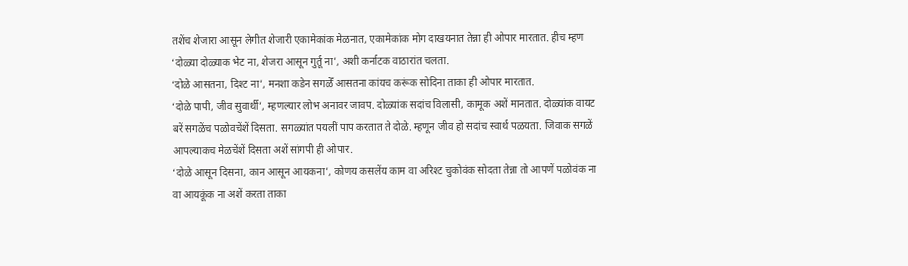तशेंच शेजारा आसून लेगीत शेजारी एकामेकांक मेळनात, एकामेकांक मोग दाखयनात तेन्ना ही ओपार मारतात. हीच म्हण ‘दोळ्या दोळ्याक भेट ना, शेजरा आसून गुर्तू ना’, अशी कर्नाटक वाठारांत चलता.
‘दोळे आसतना, दिश्ट ना’, मनशा कडेन सगळेँ आसतना कांयच करूंक सोदिना ताका ही ओपार मारतात.
‘दोळे पापी, जीव सुवार्थी’, म्हणल्यार लोभ अनावर जावप. दोळ्यांक सदांच विलासी, कामूक अशें मानतात. दोळ्यांक वायट बरें सगळेंच पळोवचेंशें दिसता. सगळ्यांत पयलीं पाप करतात ते दोळे. म्हणून जीव हो सदांच स्वार्थ पळयता. जिवाक सगळें आपल्याकच मेळचेंशें दिसता अशें सांगपी ही ओपार.
‘दोळे आसून दिसना, कान आसून आयकना’, कोणय कसलेंय काम वा अरिश्ट चुकोवंक सोदता तेन्ना तो आपणें पळोवंक ना वा आयकूंक ना अशें करता ताका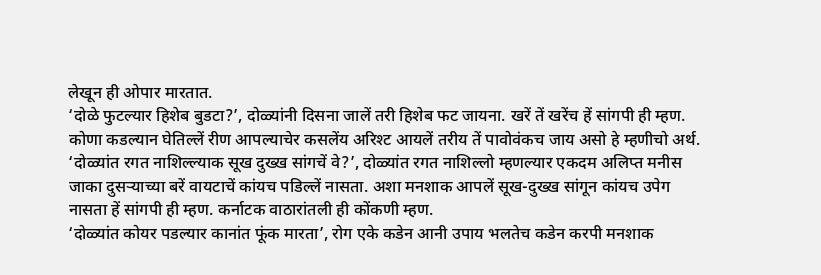लेखून ही ओपार मारतात.
‘दोळे फुटल्यार हिशेब बुडटा?’, दोळ्यांनी दिसना जालें तरी हिशेब फट जायना. खरें तें खरेंच हें सांगपी ही म्हण. कोणा कडल्यान घेतिल्लें रीण आपल्याचेर कसलेंय अरिश्ट आयलें तरीय तें पावोवंकच जाय असो हे म्हणीचो अर्थ.
‘दोळ्यांत रगत नाशिल्ल्याक सूख दुख्ख सांगचें वे?’, दोळ्यांत रगत नाशिल्लो म्हणल्यार एकदम अलिप्त मनीस जाका दुसऱ्याच्या बरें वायटाचें कांयच पडिल्लें नासता. अशा मनशाक आपलें सूख-दुख्ख सांगून कांयच उपेग नासता हें सांगपी ही म्हण. कर्नाटक वाठारांतली ही कोंकणी म्हण.
‘दोळ्यांत कोयर पडल्यार कानांत फूंक मारता’, रोग एके कडेन आनी उपाय भलतेच कडेन करपी मनशाक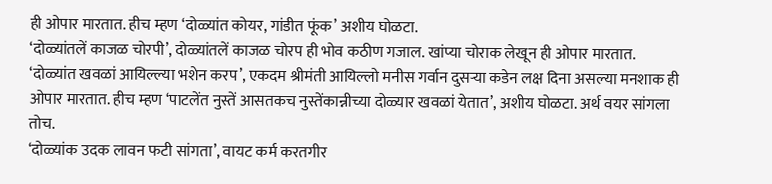ही ओपार मारतात. हीच म्हण ‘दोळ्यांत कोयर, गांडीत फूंक’ अशीय घोळटा.
‘दोळ्यांतलें काजळ चोरपी’, दोळ्यांतलें काजळ चोरप ही भोव कठीण गजाल. खांप्या चोराक लेखून ही ओपार मारतात.
‘दोळ्यांत खवळां आयिल्ल्या भशेन करप’, एकदम श्रीमंती आयिल्लो मनीस गर्वान दुसऱ्या कडेन लक्ष दिना असल्या मनशाक ही ओपार मारतात. हीच म्हण ‘पाटलेंत नुस्तें आसतकच नुस्तेंकान्नीच्या दोळ्यार खवळां येतात’, अशीय घोळटा. अर्थ वयर सांगला तोच.
‘दोळ्यांक उदक लावन फटी सांगता’, वायट कर्म करतगीर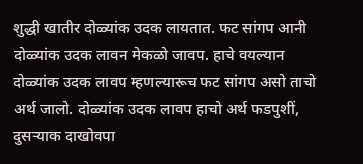शुद्धी खातीर दोळ्यांक उदक लायतात. फट सांगप आनी दोळ्यांक उदक लावन मेकळो जावप. हाचे वयल्यान दोळ्यांक उदक लावप म्हणल्यारूच फट सांगप असो ताचो अर्थ जालो. दोळ्यांक उदक लावप हाचो अर्थ फडपुशीं, दुसऱ्याक दाखोवपा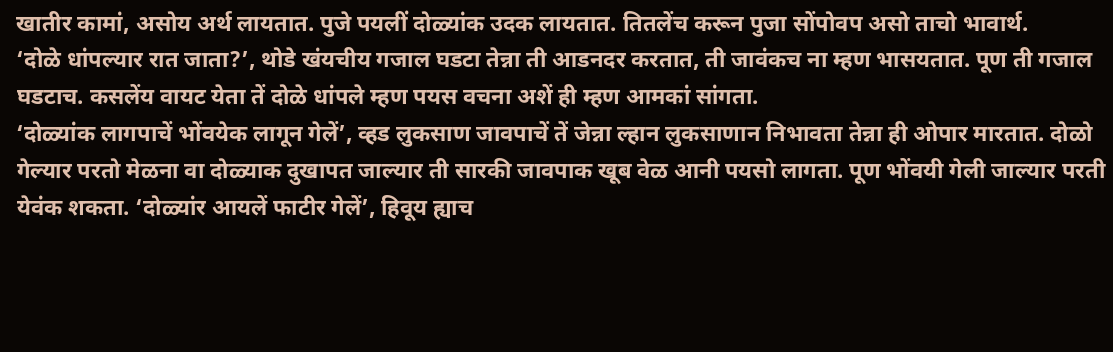खातीर कामां, असोय अर्थ लायतात. पुजे पयलीं दोळ्यांक उदक लायतात. तितलेंच करून पुजा सोंपोवप असो ताचो भावार्थ.
‘दोळे धांपल्यार रात जाता?’, थोडे खंयचीय गजाल घडटा तेन्ना ती आडनदर करतात, ती जावंकच ना म्हण भासयतात. पूण ती गजाल घडटाच. कसलेंय वायट येता तें दोळे धांपले म्हण पयस वचना अशें ही म्हण आमकां सांगता.
‘दोळ्यांक लागपाचें भोंवयेक लागून गेलें’, व्हड लुकसाण जावपाचें तें जेन्ना ल्हान लुकसाणान निभावता तेन्ना ही ओपार मारतात. दोळो गेल्यार परतो मेळना वा दोळ्याक दुखापत जाल्यार ती सारकी जावपाक खूब वेळ आनी पयसो लागता. पूण भोंवयी गेली जाल्यार परती येवंक शकता. ‘दोळ्यांर आयलें फाटीर गेलें’, हिवूय ह्याच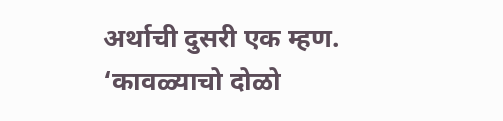अर्थाची दुसरी एक म्हण.
‘कावळ्याचो दोळो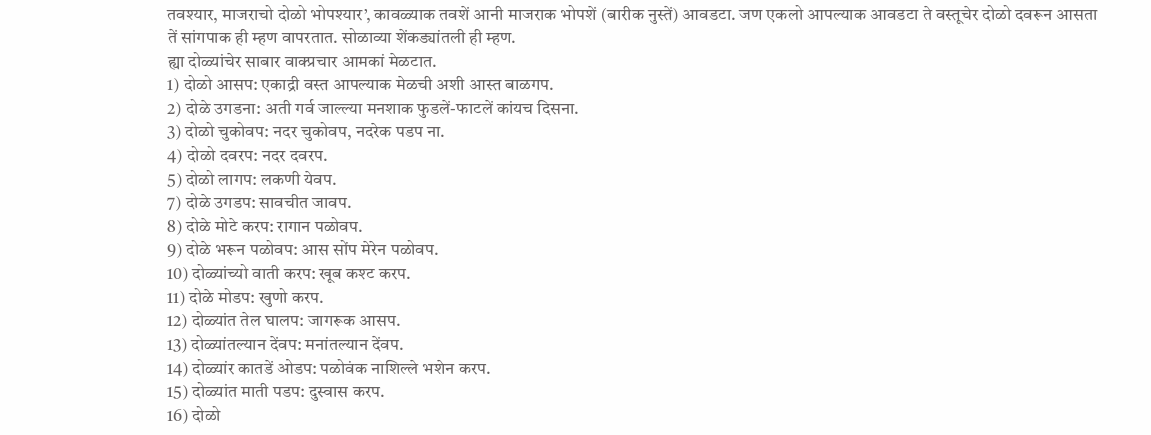तवश्यार, माजराचो दोळो भोपश्यार’, कावळ्याक तवशें आनी माजराक भोपशें (बारीक नुस्तें) आवडटा. जण एकलो आपल्याक आवडटा ते वस्तूचेर दोळो दवरून आसता तें सांगपाक ही म्हण वापरतात. सोळाव्या शेंकड्यांतली ही म्हण.
ह्या दोळ्यांचेर साबार वाक्प्रचार आमकां मेळटात.
1) दोळो आसप: एकाद्री वस्त आपल्याक मेळची अशी आस्त बाळगप.
2) दोळे उगडना: अती गर्व जाल्ल्या मनशाक फुडलें-फाटलें कांयच दिसना.
3) दोळो चुकोवप: नदर चुकोवप, नदरेक पडप ना.
4) दोळो दवरप: नदर दवरप.
5) दोळो लागप: लकणी येवप.
7) दोळे उगडप: सावचीत जावप.
8) दोळे मोटे करप: रागान पळोवप.
9) दोळे भरून पळोवप: आस सोंप मेरेन पळोवप.
10) दोळ्यांच्यो वाती करप: खूब कश्ट करप.
11) दोळे मोडप: खुणो करप.
12) दोळ्यांत तेल घालप: जागरूक आसप.
13) दोळ्यांतल्यान देंवप: मनांतल्यान देंवप.
14) दोळ्यांर कातडें ओडप: पळोवंक नाशिल्ले भशेन करप.
15) दोळ्यांत माती पडप: दुस्वास करप.
16) दोळो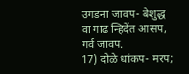उगडना जावप- बेशुद्ध वा गाढ न्हिदेंत आसप, गर्व जावप.
17) दोळे धांकप- मरप;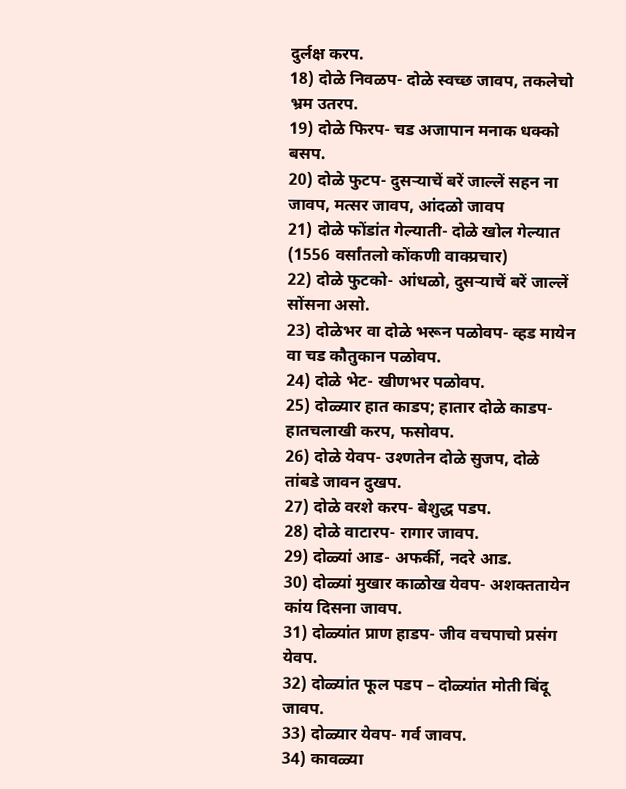दुर्लक्ष करप.
18) दोळे निवळप- दोळे स्वच्छ जावप, तकलेचो भ्रम उतरप.
19) दोळे फिरप- चड अजापान मनाक धक्को बसप.
20) दोळे फुटप- दुसऱ्याचें बरें जाल्लें सहन ना जावप, मत्सर जावप, आंदळो जावप
21) दोळे फोंडांत गेल्याती- दोळे खोल गेल्यात (1556 वर्सांतलो कोंकणी वाक्प्रचार)
22) दोळे फुटको- आंधळो, दुसऱ्याचें बरें जाल्लें सोंसना असो.
23) दोळेभर वा दोळे भरून पळोवप- व्हड मायेन वा चड कौतुकान पळोवप.
24) दोळे भेट- खीणभर पळोवप.
25) दोळ्यार हात काडप; हातार दोळे काडप- हातचलाखी करप, फसोवप.
26) दोळे येवप- उश्णतेन दोळे सुजप, दोळे तांबडे जावन दुखप.
27) दोळे वरशे करप- बेशुद्ध पडप.
28) दोळे वाटारप- रागार जावप.
29) दोळ्यां आड- अफर्की, नदरे आड.
30) दोळ्यां मुखार काळोख येवप- अशक्ततायेन कांय दिसना जावप.
31) दोळ्यांत प्राण हाडप- जीव वचपाचो प्रसंग येवप.
32) दोळ्यांत फूल पडप – दोळ्यांत मोती बिंदू जावप.
33) दोळ्यार येवप- गर्व जावप.
34) कावळ्या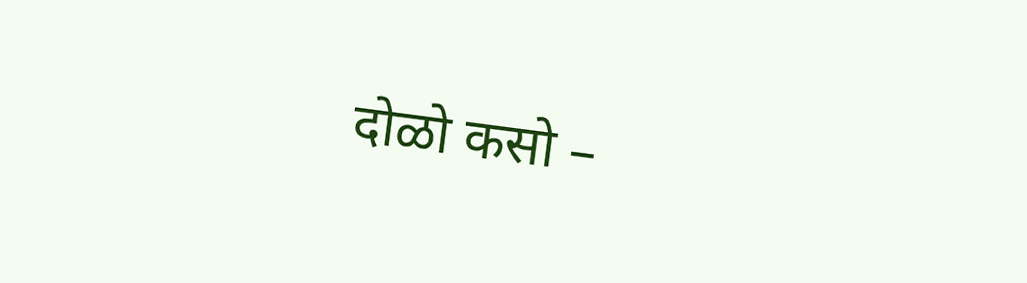दोळो कसो –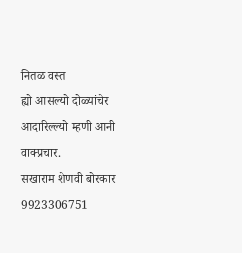नितळ वस्त
ह्यो आसल्यो दोळ्यांचेर आदारिल्ल्यो म्हणी आनी वाक्प्रचार.
सखाराम शेणवी बोरकार
9923306751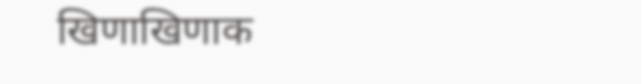खिणाखिणाक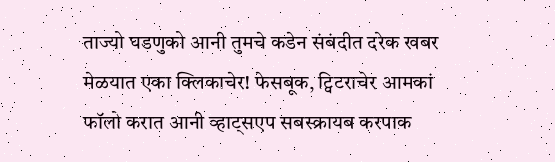ताज्यो घडणुको आनी तुमचे कडेन संबंदीत दरेक खबर मेळयात एका क्लिकाचेर! फेसबूक, ट्विटराचेर आमकां फॉलो करात आनी व्हाट्सएप सबस्क्रायब करपाक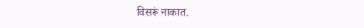विसरूं नाकात.